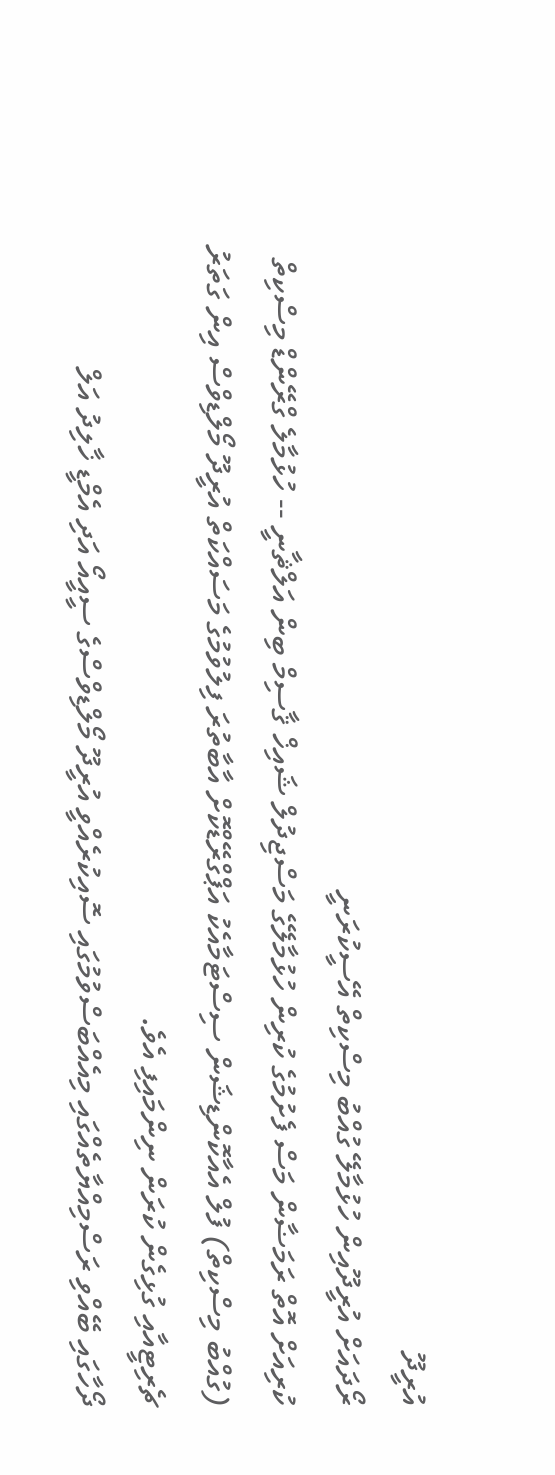އުރީދޫ
ރޯދައަށް އުރީދޫއިން ހުޅުމާލޭ ގުއްބު މިސްކިތް އޭސީކުރަނީ
ކުރިއަށް އޮތް ރަމަޟާން މަސް ފެށުމުގެ ކުރިން ހުޅުމާލޭގެ މަސްޖިދުލް ޝައިޚް ޤާސިމް ބިން އަލްޘާނީ -- ހުޅުމާލެ ގްރޭންޑް މިސްކިތް (ގުއްބު މިސްކިތް) ފުލް އެއާކޮންޑިޝަން ސިސްޓަމާއެކު އަޕްގްރޭޑްކޮށް އާބާތުރަ ފިލުވުމުގެ މަސައްކަތް އުރީދޫ މޯލްޑިވްސް އިން ގަތަރު ޗެރިޓީއާއި ގުޅިގެން ކުރަން ނިންމައިފި އެވެ.
ދޯހާގައި ބޭއްވި ރަސްމިއްޔާތެއްގައި މިއެއްބަސްވުމުގައި ސޮއިކުރެއްވީ އުރީދޫ މޯލްޑިވްސްގެ ސީއީއޯ އަދި އެމްޑީ ޚާލިދު އަލް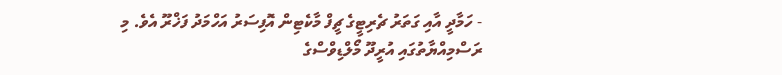- ހަމާދީ އާއި ގަތަރު ޗެރިޓީގެ ޗީފް މާކެޓިން އޮފިސަރު އަހްމަދު ފަޚްރޫ އެވެ. މި ރަސްމިއްޔާތުގައި އުރީދޫ މޯލްޑިވްސްގެ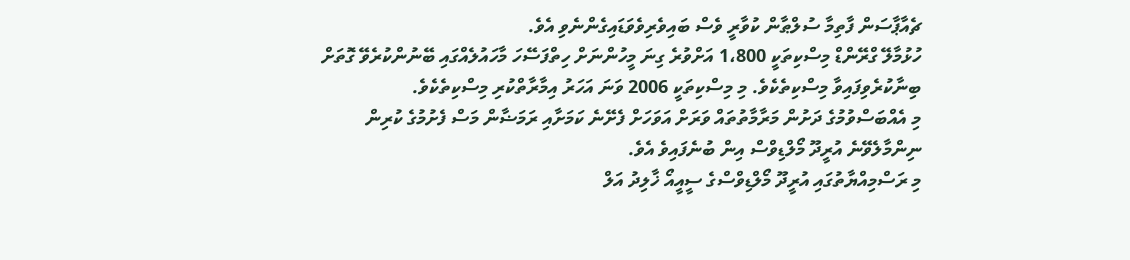ޗެއާޕާސަން ފާތިމާ ސުލްޠާން ކުވާރީ ވެސް ބައިވެރިވެވަޑައިގެންނެވި އެވެ.
ހުޅުމާލޭ ގްރޭންޑް މިސްކިތަކީ 1،800 އަށްވުރެ ގިނަ މީހުންނަށް ހިތްފަސޭހަ މާހައުލެއްގައި ބޭނުންކުރެވޭ ގޮތަށް ބިނާކުރެވިފައިވާ މިސްކިތެކެވެ. މި މިސްކިތަކީ 2006 ވަނަ އަހަރު އިމާރާތްކުރި މިސްކިތެކެވެ.
މި އެއްބަސްވުމުގެ ދަށުން މަރާމާތުތައް ވަރަށް އަވަހަށް ފެށޭނެ ކަމަށާއި ރަމަޟާން މަސް ފެށުމުގެ ކުރިން ނިންމާލެވޭނެ އުރީދޫ މޯލްޑިވްސް އިން ބުނެފައިވެ އެވެ.
މި ރަސްމިއްޔާތުގައި އުރީދޫ މޯލްޑިވްސްގެ ސީއީއޯ ޚާލިދު އަލް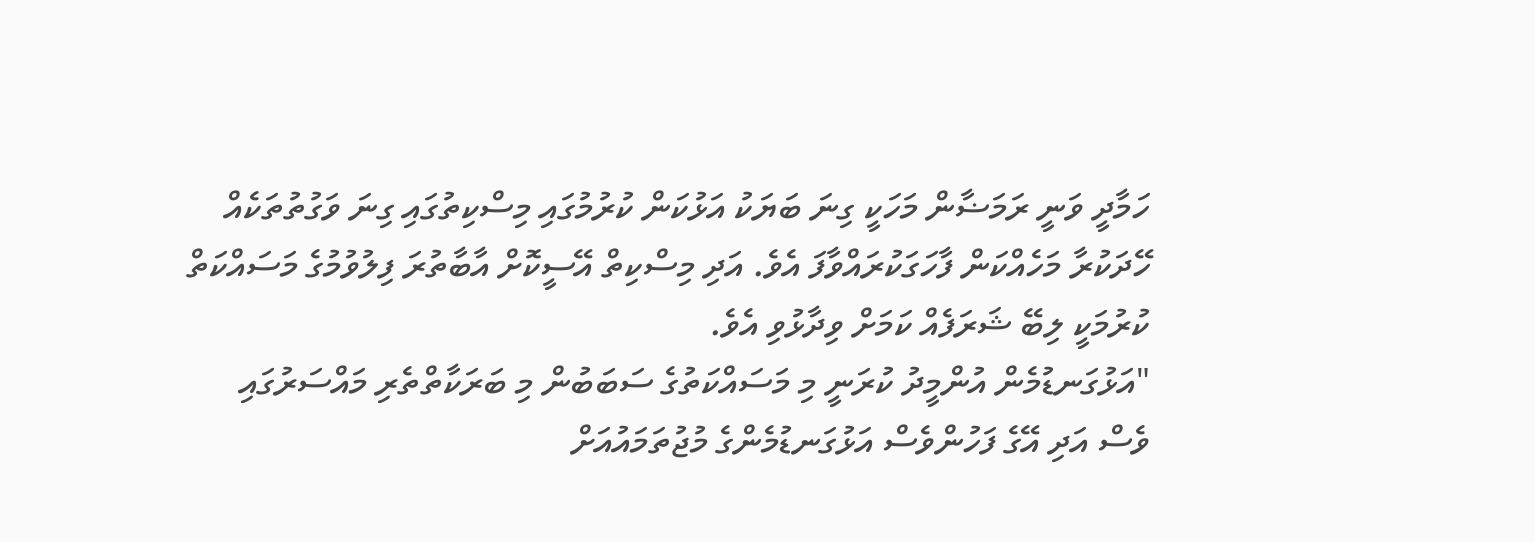ހަމާދީ ވަނީ ރަމަޟާން މަހަކީ ގިނަ ބަޔަކު އަޅުކަން ކުރުމުގައި މިސްކިތުގައި ގިނަ ވަގުތުތަކެއް ހޭދަކުރާ މަހެއްކަން ފާހަގަކުރައްވާފަ އެވެ. އަދި މިސްކިތް އޭސީކޮށް އާބާތުރަ ފިލުވުމުގެ މަސައްކަތް ކުރުމަކީ ލިބޭ ޝަރަފެއް ކަމަށް ވިދާޅުވި އެވެ.
"އަޅުގަނޑުމެން އުންމީދު ކުރަނީ މި މަސައްކަތުގެ ސަބަބުން މި ބަރަކާތްތެރި މައްސަރުގައި ވެސް އަދި އޭގެ ފަހުންވެސް އަޅުގަނޑުމެންގެ މުޖުތަމައުއަށް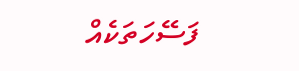ފަސޭހަތަކެއް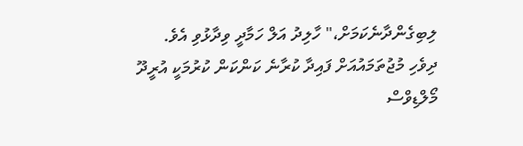ލިބިގެންދާނެކަމަށް،" ހާލިދު އަލް ހަމާދީ ވިދާޅުވި އެވެ.
ދިވެހި މުޖުތަމައުއަށް ފައިދާ ކުރާނެ ކަންކަން ކުރުމަކީ އުރީދޫ މޯލްޑިވްސް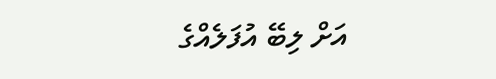އަށް ލިބޭ އުފަލެއްގެ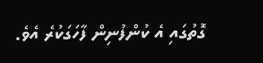ގޮތުގައި އެ ކުންފުނިން ފާހަގަކުރެ އެވެ.